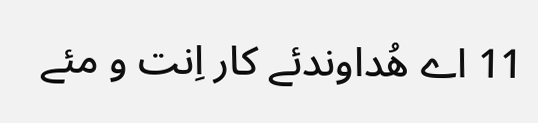11 اے هُداوندئے کار اِنت و مئے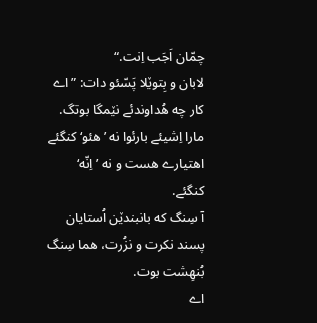چمّان اَجَب اِنت.“
لابان و بِتوێلا پَسّئو دات: ”اے کار چه هُداوندئے نێمگا بوتگ. مارا اِشیئے بارئوا نه ’هئو‘ کنگئے اهتیارے هست و نه ’اِنّه‘ کنگئے.
آ سِنگ که بانبندێن اُستایان پسند نکرت و نزُرت، هما سِنگ بُنهِشت بوت.
اے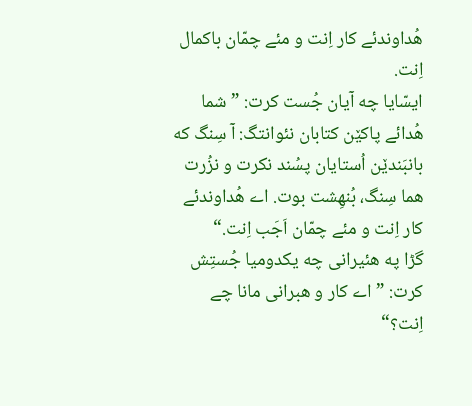هُداوندئے کار اِنت و مئے چمّان باکمال اِنت.
ایسّایا چه آیان جُست کرت: ”شما هُدائے پاکێن کتابان نئوانتگ: آ سِنگ که بانبَندێن اُستایان پسُند نکرت و نزُرت هما سِنگ، بُنهِشت بوت. اے هُداوندئے کار اِنت و مئے چمّان اَجَب اِنت.“
گڑا په هئیرانی چه یکدومیا جُستِش کرت: ”اے کار و هبرانی مانا چے اِنت؟“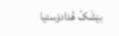بێشَکّ هُدادۆستیا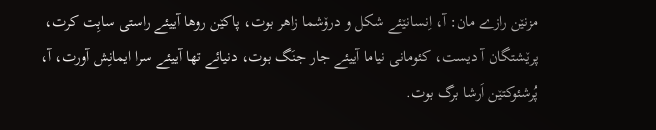مزنێن رازے مان: آ، اِنسانێئے شکل و درۆشما زاهر بوت، پاکێن روها آییئے راستی سابِت کرت، پرێشتگان آ دیست، کئومانی نیاما آییئے جار جنَگ بوت، دنیائے تها آییئے سرا ایمانِش آورت، آ، پُرشئوکتێن اَرشا برگ بوت.